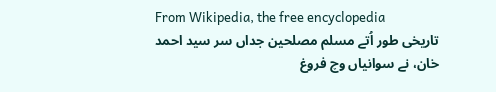From Wikipedia, the free encyclopedia
تاریخی طور اُتے مسلم مصلحین جداں سر سید احمد خان، نے سوانیاں وچ فروغ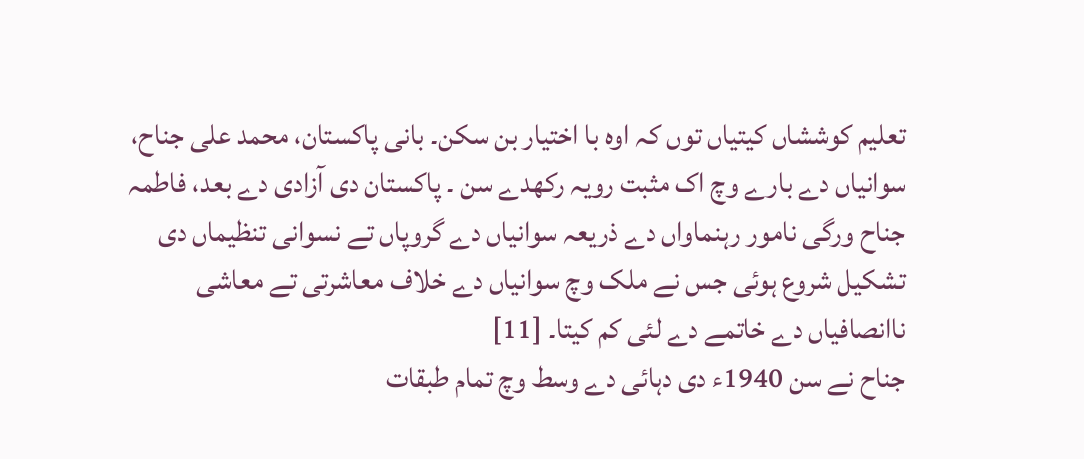تعلیم کوششاں کيتياں توں کہ اوہ با اختیار بن سکن۔ بانی پاکستان، محمد علی جناح، سوانیاں دے بارے وچ اک مثبت رویہ رکھدے سن ۔ پاکستان دی آزادی دے بعد، فاطمہ جناح ورگی نامور رہنماواں دے ذریعہ سوانیاں دے گروپاں تے نسوانی تنظیماں دی تشکیل شروع ہوئی جس نے ملک وچ سوانیاں دے خلاف معاشرتی تے معاشی ناانصافیاں دے خاتمے دے لئی کم کيتا۔ [11]
جناح نے سن 1940ء دی دہائی دے وسط وچ تمام طبقات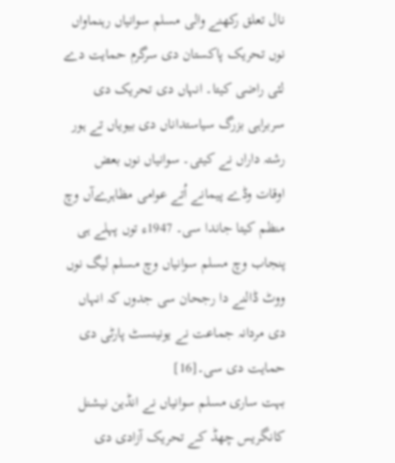نال تعلق رکھنے والی مسلم سوانیاں رہنماواں نوں تحریک پاکستان دی سرگرم حمایت دے لئی راضی کيتا۔ انہاں دی تحریک دی سربراہی بزرگ سیاستداناں دی بیویاں تے ہور رشتہ داراں نے کیتی۔ سوانیاں نوں بعض اوقات وڈے پیمانے اُتے عوامی مظاہرےآں وچ منظم کيتا جاندا سی۔ 1947ء توں پہلے ہی پنجاب وچ مسلم سوانیاں وچ مسلم لیگ نوں ووٹ ڈالنے دا رجحان سی جدوں کہ انہاں دی مردانہ جماعت نے یونینسٹ پارٹی دی حمایت دی سی۔[16]
بہت ساری مسلم سوانیاں نے انڈین نیشنل کانگریس چھڈ کے تحریک آزادی دی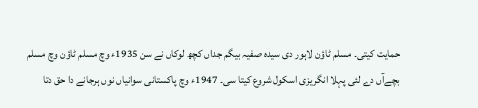حمایت کیتی۔ مسلم ٹاؤن لاہور دی سیدہ صفیہ بیگم جداں کچھ لوکاں نے سن 1935ء وچ مسلم ٹاؤن وچ مسلم بچےآں دے لئی پہلا انگریزی اسکول شروع کيتا سی۔ 1947ء وچ پاکستانی سوانیاں نوں ہرجانے دا حق دتا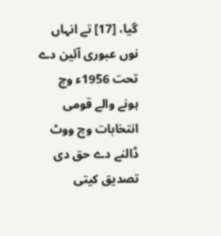گیا، [17] تے انہاں نوں عبوری آئین دے تحت 1956ء وچ ہونے والے قومی انتخابات وچ ووٹ ڈالنے دے حق دی تصدیق کيتی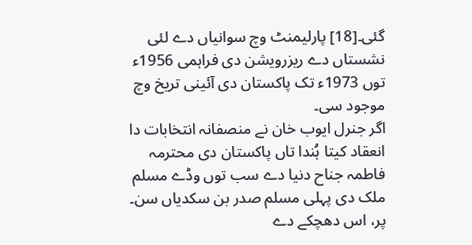گئی۔[18] پارلیمنٹ وچ سوانیاں دے لئی نشستاں دے ریزرویشن دی فراہمی 1956ء توں 1973ء تک پاکستان دی آئینی تریخ وچ موجود سی۔
اگر جنرل ایوب خان نے منصفانہ انتخابات دا انعقاد کيتا ہُندا تاں پاکستان دی محترمہ فاطمہ جناح دنیا دے سب توں وڈے مسلم ملک دی پہلی مسلم صدر بن سکدیاں سن۔ پر، اس دھچکے دے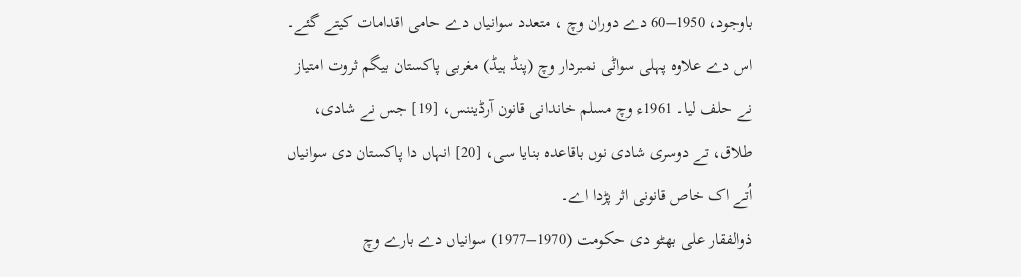باوجود، 1950–60 دے دوران وچ ، متعدد سوانیاں دے حامی اقدامات کیتے گئے۔ اس دے علاوہ پہلی سواݨی نمبردار وچ (پنڈ ہیڈ) مغربی پاکستان بیگم ثروت امتیاز نے حلف لیا۔ 1961ء وچ مسلم خاندانی قانون آرڈیننس، [19] جس نے شادی، طلاق، تے دوسری شادی نوں باقاعدہ بنایا سی، [20] انہاں دا پاکستان دی سوانیاں اُتے اک خاص قانونی اثر پڑدا اے۔
ذوالفقار علی بھٹو دی حکومت (1970–1977) سوانیاں دے بارے وچ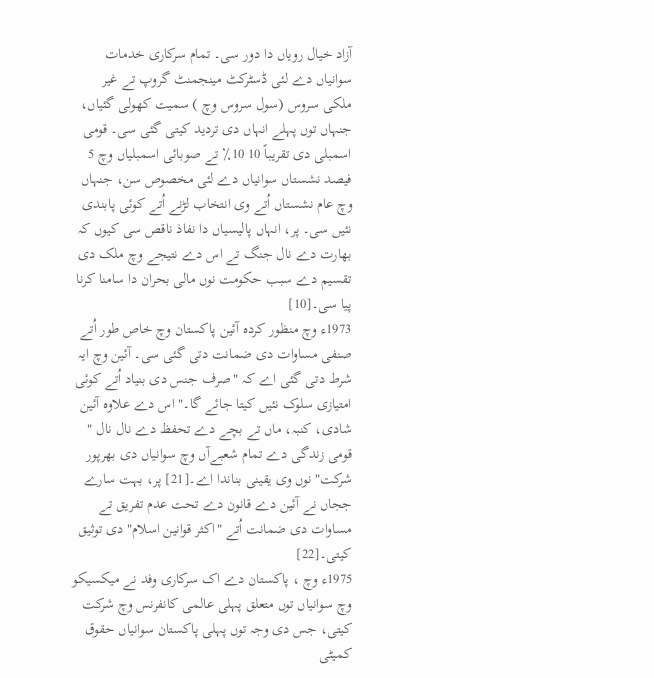آزاد خیال رویاں دا دور سی۔ تمام سرکاری خدمات سوانیاں دے لئی ڈسٹرکٹ مینجمنٹ گروپ تے غیر ملکی سروس (سول سروس وچ ) سمیت کھولی گئياں، جنہاں توں پہلے انہاں دی تردید کيتی گئی سی۔ قومی اسمبلی دی تقریباً 10 10٪ تے صوبائی اسمبلیاں وچ 5 فیصد نشستاں سوانیاں دے لئی مخصوص سن، جنہاں وچ عام نشستاں اُتے وی انتخاب لڑنے اُتے کوئی پابندی نئيں سی۔ پر، انہاں پالیسیاں دا نفاذ ناقص سی کیوں کہ بھارت دے نال جنگ تے اس دے نتیجے وچ ملک دی تقسیم دے سبب حکومت نوں مالی بحران دا سامنا کرنا پيا سی۔[10]
1973ء وچ منظور کردہ آئین پاکستان وچ خاص طور اُتے صنفی مساوات دی ضمانت دتی گئی سی۔ آئین وچ ایہ شرط دتی گئی اے کہ "صرف جنس دی بنیاد اُتے کوئی امتیازی سلوک نئيں کيتا جائے گا۔" اس دے علاوہ آئین شادی، کنبہ، ماں تے بچے دے تحفظ دے نال نال " قومی زندگی دے تمام شعبےآں وچ سوانیاں دی بھرپور شرکت" نوں وی یقینی بناندا اے۔[21] پر، بہت سارے ججاں نے آئین دے قانون دے تحت عدم تفریق تے مساوات دی ضمانت اُتے "اکثر قوانین اسلام" دی توثیق کیتی۔[22]
1975ء وچ ، پاکستان دے اک سرکاری وفد نے میکسیکو وچ سوانیاں توں متعلق پہلی عالمی کانفرنس وچ شرکت کيتی، جس دی وجہ توں پہلی پاکستان سوانیاں حقوق کمیٹی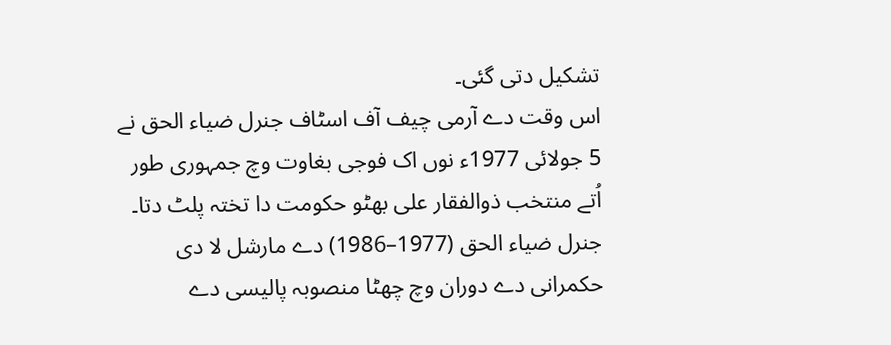تشکیل دتی گئی۔
اس وقت دے آرمی چیف آف اسٹاف جنرل ضیاء الحق نے 5 جولائی 1977ء نوں اک فوجی بغاوت وچ جمہوری طور اُتے منتخب ذوالفقار علی بھٹو حکومت دا تختہ پلٹ دتا۔ جنرل ضیاء الحق (1977–1986) دے مارشل لا دی حکمرانی دے دوران وچ چھٹا منصوبہ پالیسی دے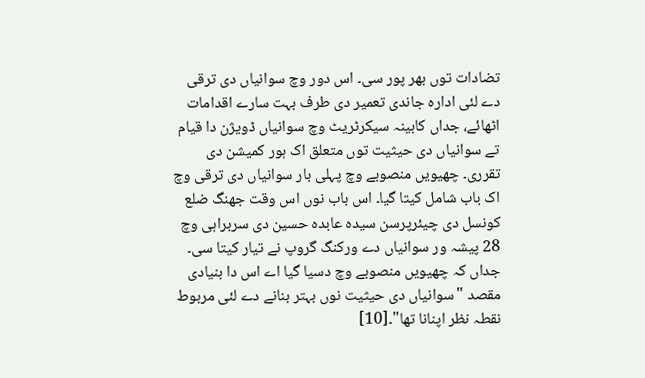تضادات توں بھر پور سی۔ اس دور وچ سوانیاں دی ترقی دے لئی ادارہ جاندی تعمیر دی طرف بہت سارے اقدامات اٹھائے، جداں کابینہ سیکرٹریٹ وچ سوانیاں ڈویژن دا قیام تے سوانیاں دی حیثیت توں متعلق اک ہور کمیشن دی تقرری۔ چھیويں منصوبے وچ پہلی بار سوانیاں دی ترقی وچ اک باب شامل کيتا گیا۔ اس باب نوں اس وقت جھنگ ضلع کونسل دی چیئرپرسن سیدہ عابدہ حسین دی سربراہی وچ 28 پیشہ ور سوانیاں دے ورکنگ گروپ نے تیار کيتا سی۔ جداں کہ چھیويں منصوبے وچ دسیا گیا اے اس دا بنیادی مقصد "سوانیاں دی حیثیت نوں بہتر بنانے دے لئی مربوط نقطہ نظر اپنانا تھا"۔[10]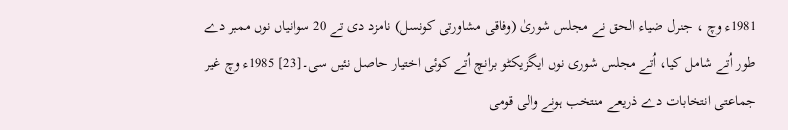1981ء وچ ، جنرل ضیاء الحق نے مجلس شوریٰ (وفاقی مشاورتی کونسل) نامزد دی تے 20 سوانیاں نوں ممبر دے طور اُتے شامل کیا، اُتے مجلس شوری نوں ایگزیکٹو برانچ اُتے کوئی اختیار حاصل نئيں سی۔[23] 1985ء وچ غیر جماعتی انتخابات دے ذریعے منتخب ہونے والی قومی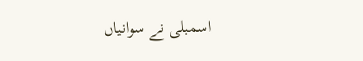اسمبلی نے سوانیاں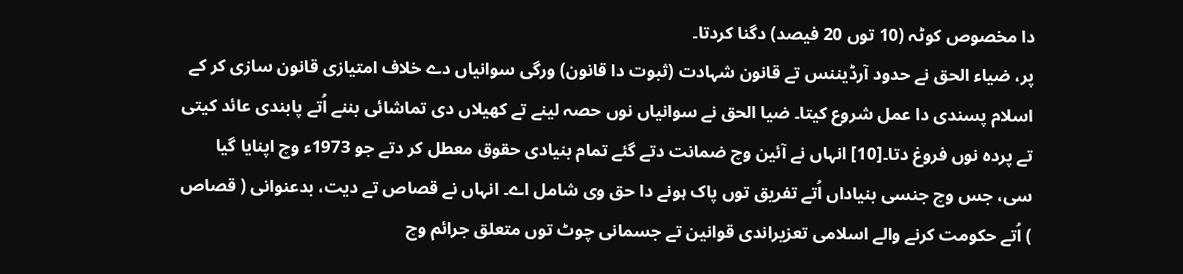دا مخصوص کوٹہ (10 توں 20 فیصد) دگنا کردتا۔
پر، ضیاء الحق نے حدود آرڈیننس تے قانون شہادت (ثبوت دا قانون) ورگی سوانیاں دے خلاف امتیازی قانون سازی کر کے اسلام پسندی دا عمل شروع کيتا۔ ضیا الحق نے سوانیاں نوں حصہ لینے تے کھیلاں دی تماشائی بننے اُتے پابندی عائد کيتی تے پردہ نوں فروغ دتا۔[10] انہاں نے آئین وچ ضمانت دتے گئے تمام بنیادی حقوق معطل کر دتے جو 1973ء وچ اپنایا گیا سی، جس وچ جنسی بنیاداں اُتے تفریق توں پاک ہونے دا حق وی شامل اے۔ انہاں نے قصاص تے دیت، بدعنوانی ( قصاص ) اُتے حکومت کرنے والے اسلامی تعزیراندی قوانین تے جسمانی چوٹ توں متعلق جرائم وچ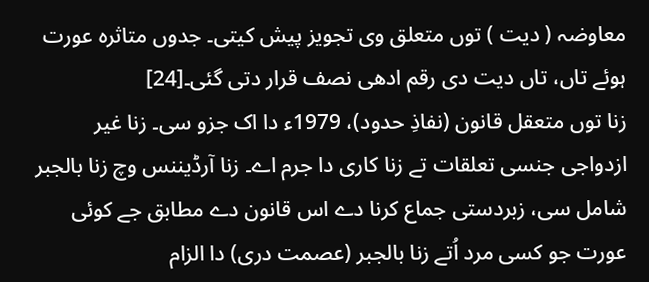معاوضہ ( دیت ) توں متعلق وی تجویز پیش کيتی۔ جدوں متاثرہ عورت ہوئے تاں، تاں دیت دی رقم ادھی نصف قرار دتی گئی۔[24]
زنا توں متعقل قانون (نفاذِ حدود)، 1979ء دا اک جزو سی۔ زنا غیر ازدواجی جنسی تعلقات تے زنا کاری دا جرم اے۔ زنا آرڈیننس وچ زنا بالجبر شامل سی، زبردستی جماع کرنا دے اس قانون دے مطابق جے کوئی عورت جو کسی مرد اُتے زنا بالجبر (عصمت دری) دا الزام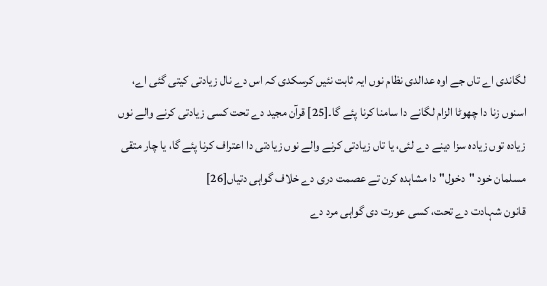لگاندی اے تاں جے اوہ عدالدی نظام نوں ایہ ثابت نئيں کرسکدی کہ اس دے نال زیادتی کيتی گئی اے، اسنوں زنا دا چھوٹا الزام لگانے دا سامنا کرنا پئے گا۔[25] قرآن مجید دے تحت کسی زیادتی کرنے والے نوں زیادہ توں زیادہ سزا دینے دے لئی، یا تاں زیادتی کرنے والے نوں زیادتی دا اعتراف کرنا پئے گا، یا چار متقی مسلمان خود "دخول" دا مشاہدہ کرن تے عصمت دری دے خلاف گواہی دتیاں[26]
قانون شہادت دے تحت، کسی عورت دی گواہی مرد دے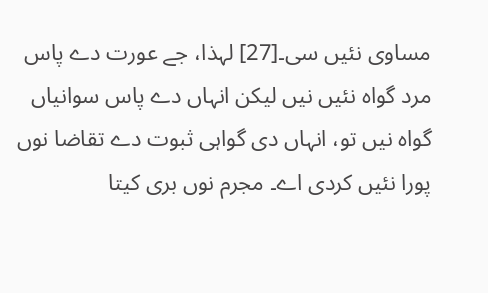مساوی نئيں سی۔[27] لہذا، جے عورت دے پاس مرد گواہ نئيں نيں لیکن انہاں دے پاس سوانیاں گواہ نيں تو، انہاں دی گواہی ثبوت دے تقاضا نوں پورا نئيں کردی اے۔ مجرم نوں بری کيتا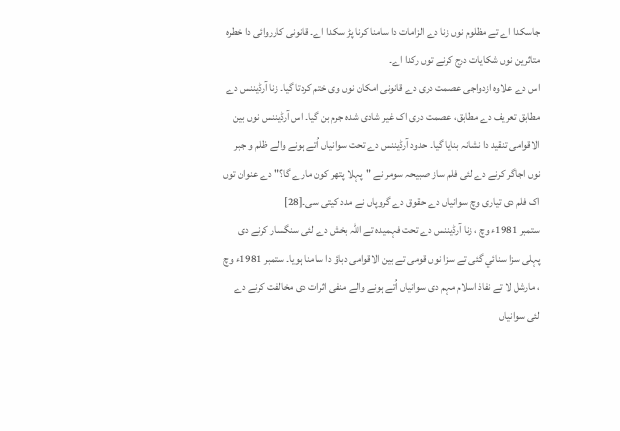جاسکدا اے تے مظلوم نوں زنا دے الزامات دا سامنا کرنا پڑ سکدا اے۔ قانونی کارروائی دا خطرہ متاثرین نوں شکایات درج کرنے توں رکدا اے۔
اس دے علاوہ ازدواجی عصمت دری دے قانونی امکان نوں وی ختم کردتا گیا۔ زنا آرڈیننس دے مطابق تعریف دے مطابق، عصمت دری اک غیر شادی شدہ جرم بن گیا۔ اس آرڈیننس نوں بین الاقوامی تنقید دا نشانہ بنایا گیا۔ حدود آرڈیننس دے تحت سوانیاں اُتے ہونے والے ظلم و جبر نوں اجاگر کرنے دے لئی فلم ساز صبیحہ سومر نے "پہلا پتھر کون مارے گا؟" دے عنوان توں اک فلم دی تیاری وچ سوانیاں دے حقوق دے گروپاں نے مدد کيتی سی۔[28]
ستمبر 1981ء وچ ، زنا آرڈیننس دے تحت فہمیدہ تے اللہ بخش دے لئی سنگسار کرنے دی پہلی سزا سنائي گئی تے سزا نوں قومی تے بین الاقوامی دباؤ دا سامنا ہويا۔ ستمبر 1981ء وچ ، مارشل لا تے نفاذ اسلام مہم دی سوانیاں اُتے ہونے والے منفی اثرات دی مخالفت کرنے دے لئی سوانیاں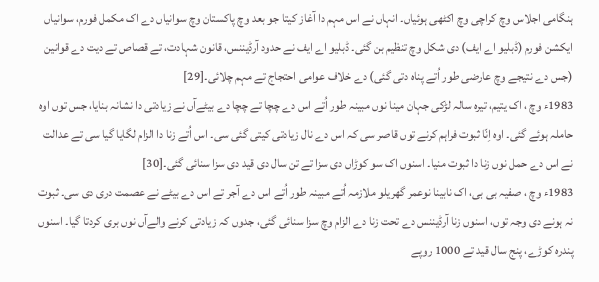ہنگامی اجلاس وچ کراچی وچ اکٹھی ہوئیاں۔ انہاں نے اس مہم دا آغاز کيتا جو بعد وچ پاکستان وچ سوانیاں دے اک مکمل فورم، سوانیاں ایکشن فورم (ڈبلیو اے ایف) دی شکل وچ تنظیم بن گئی۔ ڈبلیو اے ایف نے حدود آرڈیننس، قانون شہادت، تے قصاص تے دیت دے قوانین (جس دے نتیجے وچ عارضی طور اُتے پناہ دتی گئی) دے خلاف عوامی احتجاج تے مہم چلائی۔[29]
1983ء وچ ، اک یتیم، تیرہ سالہ لڑکی جہان مینا نوں مبینہ طور اُتے اس دے چچا تے چچا دے بیٹےآں نے زیادتی دا نشانہ بنایا، جس توں اوہ حاملہ ہوئے گئی۔ اوہ اِنّا ثبوت فراہم کرنے توں قاصر سی کہ اس دے نال زیادتی کيتی گئی سی۔ اس اُتے زنا دا الزام لگایا گیا سی تے عدالت نے اس دے حمل نوں زنا دا ثبوت منیا۔ اسنوں اک سو کوڑاں دی سزا تے تن سال دی قید دی سزا سنائی گئی۔[30]
1983ء وچ ، صفیہ بی بی، اک نابینا نوعمر گھریلو ملازمہ اُتے مبینہ طور اُتے اس دے آجر تے اس دے بیٹے نے عصمت دری دی سی۔ ثبوت نہ ہونے دی وجہ توں، اسنوں زنا آرڈیننس دے تحت زنا دے الزام وچ سزا سنائی گئی، جدوں کہ زیادتی کرنے والےآں نوں بری کردتا گیا۔ اسنوں پندرہ کوڑے، پنج سال قید تے 1000 روپے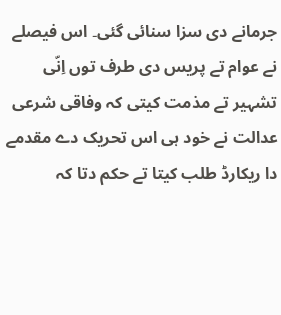جرمانے دی سزا سنائی گئی۔ اس فیصلے نے عوام تے پریس دی طرف توں اِنّی تشہیر تے مذمت کيتی کہ وفاقی شرعی عدالت نے خود ہی اس تحریک دے مقدمے دا ریکارڈ طلب کيتا تے حکم دتا کہ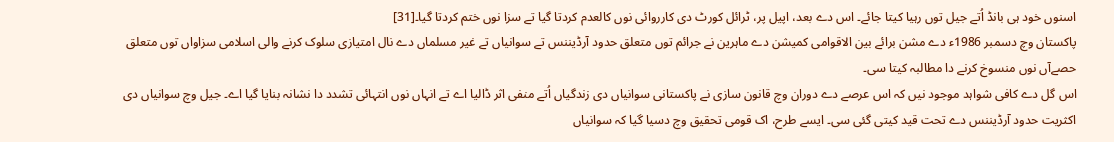اسنوں خود ہی بانڈ اُتے جیل توں رہیا کيتا جائے۔ اس دے بعد، اپیل پر، ٹرائل کورٹ دی کارروائی نوں کالعدم کردتا گیا تے سزا نوں ختم کردتا گیا۔[31]
پاکستان وچ دسمبر 1986ء دے مشن برائے بین الاقوامی کمیشن دے ماہرین نے جرائم توں متعلق حدود آرڈیننس تے سوانیاں تے غیر مسلماں دے نال امتیازی سلوک کرنے والی اسلامی سزاواں توں متعلق حصےآں نوں منسوخ کرنے دا مطالبہ کيتا سی۔
اس گل دے کافی شواہد موجود نيں کہ اس عرصے دے دوران وچ قانون سازی نے پاکستانی سوانیاں دی زندگیاں اُتے منفی اثر ڈالیا اے تے انہاں نوں انتہائی تشدد دا نشانہ بنایا گيا اے۔ جیل وچ سوانیاں دی اکثریت حدود آرڈیننس دے تحت قید کيتی گئی سی۔ ايسے طرح، اک قومی تحقیق وچ دسیا گیا کہ سوانیاں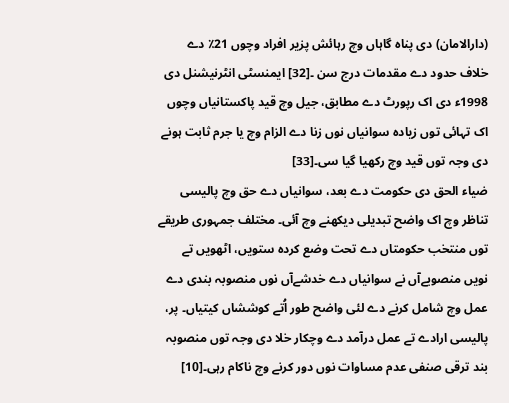(دارالامان) دی پناہ گاہاں وچ رہائش پزیر افراد وچوں 21٪ دے خلاف حدود دے مقدمات درج سن ۔[32] ایمنسٹی انٹرنیشنل دی 1998ء دی اک رپورٹ دے مطابق، جیل وچ قید پاکستانیاں وچوں اک تہائی توں زیادہ سوانیاں نوں زنا دے الزام وچ یا جرم ثابت ہونے دی وجہ توں قید وچ رکھیا گیا سی۔[33]
ضیاء الحق دی حکومت دے بعد، سوانیاں دے حق وچ پالیسی تناظر وچ اک واضح تبدیلی دیکھنے وچ آئی۔ مختلف جمہوری طریقے توں منتخب حکومتاں دے تحت وضع کردہ ستويں، اٹھويں تے نويں منصوبےآں نے سوانیاں دے خدشےآں نوں منصوبہ بندی دے عمل وچ شامل کرنے دے لئی واضح طور اُتے کوششاں کیتیاں۔ پر، پالیسی ارادے تے عمل درآمد دے وچکار خلا دی وجہ توں منصوبہ بند ترقی صنفی عدم مساوات نوں دور کرنے وچ ناکام رہی۔[10]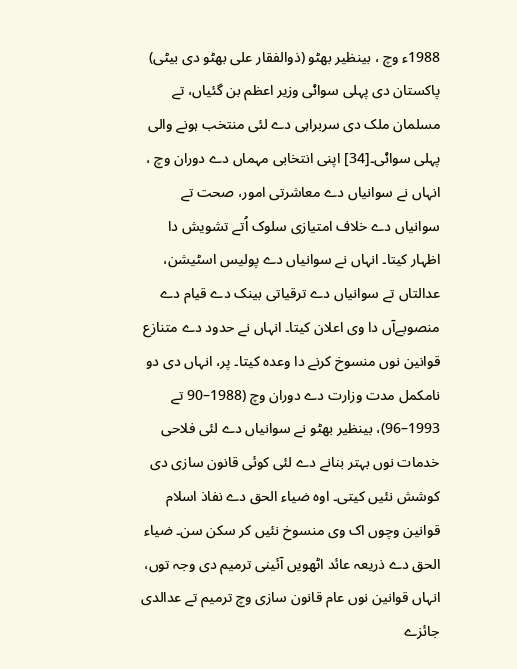1988ء وچ ، بینظیر بھٹو (ذوالفقار علی بھٹو دی بیٹی) پاکستان دی پہلی سواݨی وزیر اعظم بن گئياں، تے مسلمان ملک دی سربراہی دے لئی منتخب ہونے والی پہلی سواݨی۔[34] اپنی انتخابی مہماں دے دوران وچ ، انہاں نے سوانیاں دے معاشرتی امور، صحت تے سوانیاں دے خلاف امتیازی سلوک اُتے تشویش دا اظہار کيتا۔ انہاں نے سوانیاں دے پولیس اسٹیشن، عدالتاں تے سوانیاں دے ترقیاتی بینک دے قیام دے منصوبےآں دا وی اعلان کيتا۔ انہاں نے حدود دے متنازع قوانین نوں منسوخ کرنے دا وعدہ کيتا۔ پر، انہاں دی دو نامکمل مدت وزارت دے دوران وچ (1988–90 تے 1993–96)، بینظیر بھٹو نے سوانیاں دے لئی فلاحی خدمات نوں بہتر بنانے دے لئی کوئی قانون سازی دی کوشش نئيں کيتی۔ اوہ ضیاء الحق دے نفاذ اسلام قوانین وچوں اک وی منسوخ نئيں کر سکن سن۔ ضیاء الحق دے ذریعہ عائد اٹھويں آئینی ترمیم دی وجہ توں، انہاں قوانین نوں عام قانون سازی وچ ترمیم تے عدالدی جائزے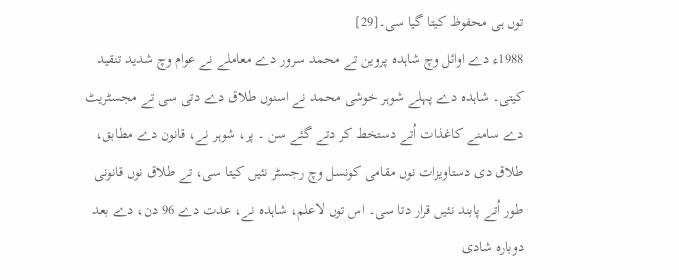توں ہی محفوظ کيتا گیا سی۔[29]
1988ء دے اوائل وچ شاہدہ پروین تے محمد سرور دے معاملے نے عوام وچ شدید تنقید کیتی۔ شاہدہ دے پہلے شوہر خوشی محمد نے اسنوں طلاق دے دتی سی تے مجسٹریٹ دے سامنے کاغذات اُتے دستخط کر دتے گئے سن ۔ پر، شوہر نے، قانون دے مطابق، طلاق دی دستاویزات نوں مقامی کونسل وچ رجسٹر نئيں کيتا سی، تے طلاق نوں قانونی طور اُتے پابند نئيں قرار دتا سی۔ اس توں لاعلم، شاہدہ نے، عدت دے 96 دن، دے بعد دوبارہ شادی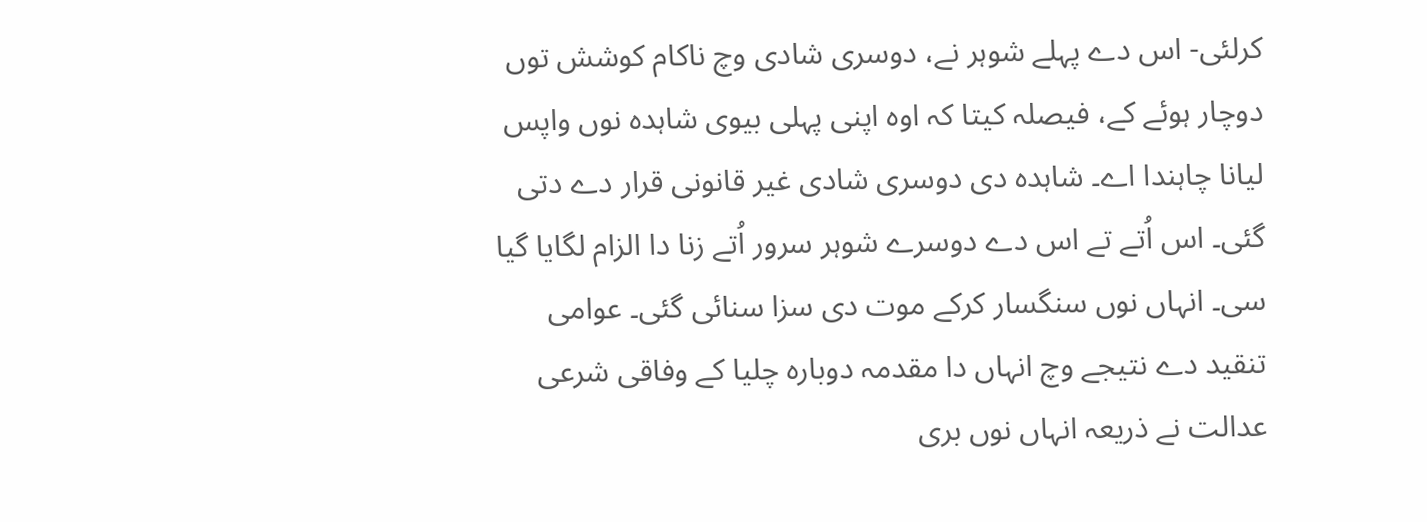کرلئی- اس دے پہلے شوہر نے، دوسری شادی وچ ناکام کوشش توں دوچار ہوئے کے، فیصلہ کيتا کہ اوہ اپنی پہلی بیوی شاہدہ نوں واپس لیانا چاہندا اے۔ شاہدہ دی دوسری شادی غیر قانونی قرار دے دتی گئی۔ اس اُتے تے اس دے دوسرے شوہر سرور اُتے زنا دا الزام لگایا گیا سی۔ انہاں نوں سنگسار کرکے موت دی سزا سنائی گئی۔ عوامی تنقید دے نتیجے وچ انہاں دا مقدمہ دوبارہ چلیا کے وفاقی شرعی عدالت نے ذریعہ انہاں نوں بری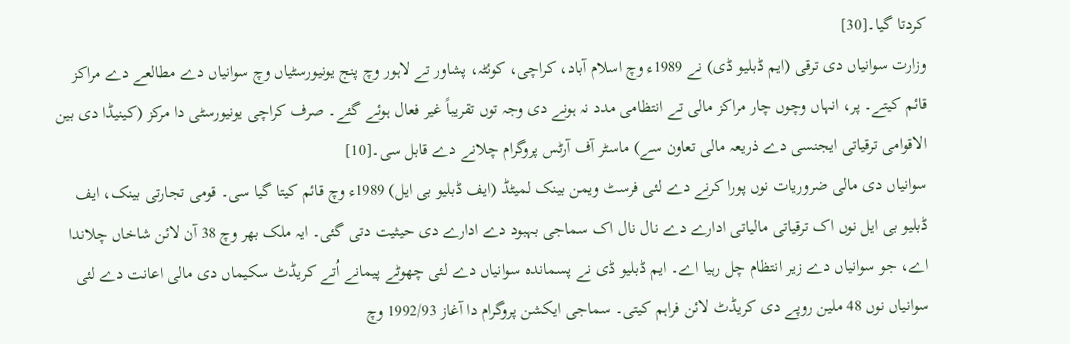کردتا گیا۔[30]
وزارت سوانیاں دی ترقی (ایم ڈبلیو ڈی) نے 1989ء وچ اسلام آباد، کراچی، کوئٹہ، پشاور تے لاہور وچ پنج یونیورسٹیاں وچ سوانیاں دے مطالعے دے مراکز قائم کیتے۔ پر، انہاں وچوں چار مراکز مالی تے انتظامی مدد نہ ہونے دی وجہ توں تقریباً غیر فعال ہوئے گئے۔ صرف کراچی یونیورسٹی دا مرکز (کینیڈا دی بین الاقوامی ترقیاتی ایجنسی دے ذریعہ مالی تعاون سے) ماسٹر آف آرٹس پروگرام چلانے دے قابل سی۔[10]
سوانیاں دی مالی ضروریات نوں پورا کرنے دے لئی فرسٹ ویمن بینک لمیٹڈ (ایف ڈبلیو بی ایل) 1989ء وچ قائم کيتا گیا سی۔ قومی تجارتی بینک، ایف ڈبلیو بی ایل نوں اک ترقیاتی مالیاتی ادارے دے نال نال اک سماجی بہبود دے ادارے دی حیثیت دتی گئی۔ ایہ ملک بھر وچ 38 آن لائن شاخاں چلاندا اے، جو سوانیاں دے زیر انتظام چل رہیا اے۔ ایم ڈبلیو ڈی نے پسماندہ سوانیاں دے لئی چھوٹے پیمانے اُتے کریڈٹ سکیماں دی مالی اعانت دے لئی سوانیاں نوں 48 ملین روپے دی کریڈٹ لائن فراہم کیتی۔ سماجی ایکشن پروگرام دا آغاز 1992/93 وچ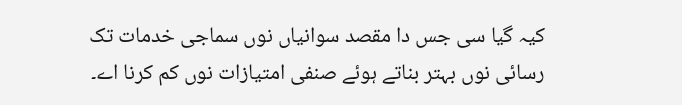کیہ گیا سی جس دا مقصد سوانیاں نوں سماجی خدمات تک رسائی نوں بہتر بناتے ہوئے صنفی امتیازات نوں کم کرنا اے۔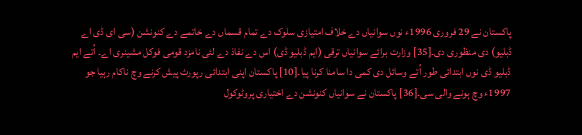پاکستان نے 29 فروری 1996ء نوں سوانیاں دے خلاف امتیازی سلوک دے تمام قسماں دے خاتمے دے کنونشن (سی ای ڈی اے ڈبلیو) دی منظوری دی۔[35] وزارت برائے سوانیاں ترقی (ایم ڈبلیو ڈی) اس دے نفاذ دے لئی نامزد قومی فوکل مشینری اے۔ اُتے ایم ڈبلیو ڈی نوں ابتدائی طور اُتے وسائل دی کمی دا سامنا کرنا پيا۔[10] پاکستان اپنی ابتدائی رپورٹ پیش کرنے وچ ناکام رہیا جو 1997ء وچ ہونے والی سی۔[36] پاکستان نے سوانیاں کنونشن دے اختیاری پروٹوکول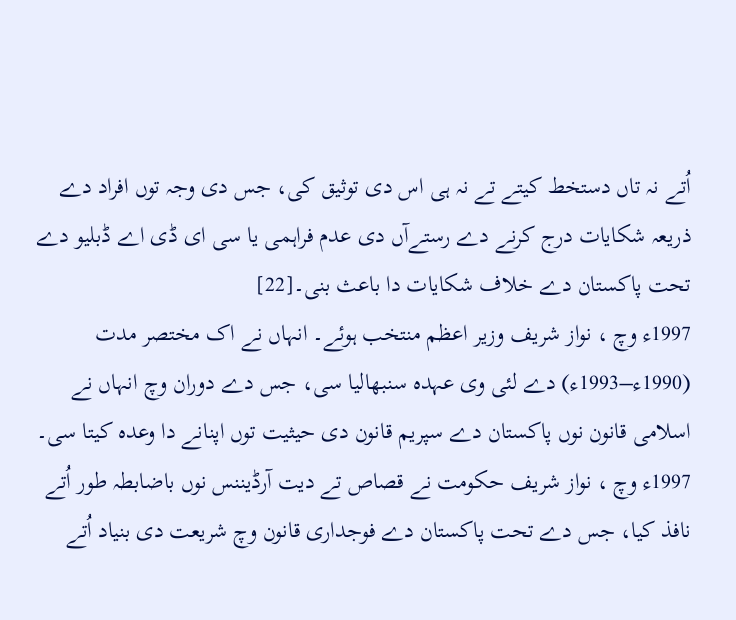اُتے نہ تاں دستخط کیتے تے نہ ہی اس دی توثیق کی، جس دی وجہ توں افراد دے ذریعہ شکایات درج کرنے دے رستےآں دی عدم فراہمی یا سی ای ڈی اے ڈبلیو دے تحت پاکستان دے خلاف شکایات دا باعث بنی۔[22]
1997ء وچ ، نواز شریف وزیر اعظم منتخب ہوئے۔ انہاں نے اک مختصر مدت (1990ء–1993ء) دے لئی وی عہدہ سنبھالیا سی، جس دے دوران وچ انہاں نے اسلامی قانون نوں پاکستان دے سپریم قانون دی حیثیت توں اپنانے دا وعدہ کيتا سی۔
1997ء وچ ، نواز شریف حکومت نے قصاص تے دیت آرڈیننس نوں باضابطہ طور اُتے نافذ کیا، جس دے تحت پاکستان دے فوجداری قانون وچ شریعت دی بنیاد اُتے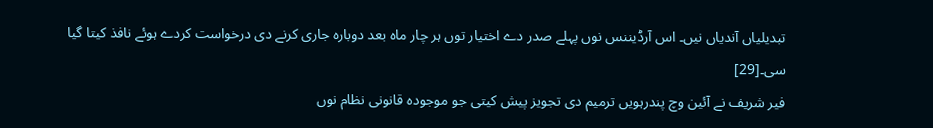تبدیلیاں آندیاں نيں۔ اس آرڈیننس نوں پہلے صدر دے اختیار توں ہر چار ماہ بعد دوبارہ جاری کرنے دی درخواست کردے ہوئے نافذ کيتا گیا سی۔[29]
فیر شریف نے آئین وچ پندرہويں ترمیم دی تجویز پیش کيتی جو موجودہ قانونی نظام نوں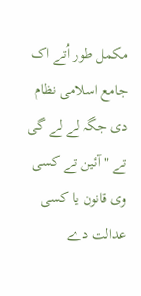مکمل طور اُتے اک جامع اسلامی نظام دی جگہ لے لے گی تے "آئین تے کسی وی قانون یا کسی عدالت دے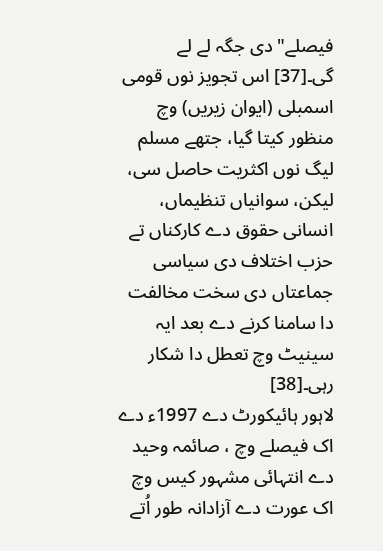فیصلے" دی جگہ لے لے گی۔[37] اس تجویز نوں قومی اسمبلی (ایوان زیريں) وچ منظور کيتا گیا، جتھے مسلم لیگ نوں اکثریت حاصل سی، لیکن، سوانیاں تنظیماں، انسانی حقوق دے کارکناں تے حزب اختلاف دی سیاسی جماعتاں دی سخت مخالفت دا سامنا کرنے دے بعد ایہ سینیٹ وچ تعطل دا شکار رہی۔[38]
لاہور ہائیکورٹ دے 1997ء دے اک فیصلے وچ ، صائمہ وحید دے انتہائی مشہور کیس وچ اک عورت دے آزادانہ طور اُتے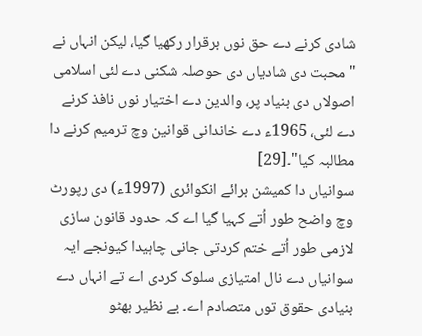شادی کرنے دے حق نوں برقرار رکھیا گیا، لیکن انہاں نے "محبت دی شادیاں دی حوصلہ شکنی دے لئی اسلامی اصولاں دی بنیاد پر، والدین دے اختیار نوں نافذ کرنے دے لئی، 1965ء دے خاندانی قوانین وچ ترمیم کرنے دا مطالبہ کیا"۔[29]
سوانیاں دا کمیشن برائے انکوائری (1997ء) دی رپورٹ وچ واضح طور اُتے کہیا گیا اے کہ حدود قانون سازی لازمی طور اُتے ختم کردتی جانی چاہیدا کیونجے ایہ سوانیاں دے نال امتیازی سلوک کردی اے تے انہاں دے بنیادی حقوق توں متصادم اے۔ بے نظیر بھٹو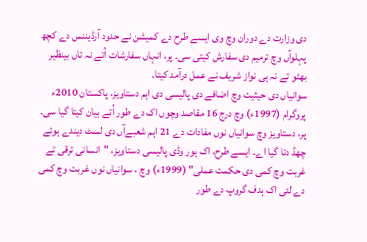دی وزارت دے دوران وچ وی ايسے طرح دے کمیشن نے حدود آرڈیننس دے کچھ پہلوآں وچ ترمیم دی سفارش کيتی سی۔ پر، انہاں سفارشات اُتے نہ تاں بینظیر بھٹو تے نہ ہی نواز شریف نے عمل درآمد کيتا۔
سوانیاں دی حیثیت وچ اضافے دی پالیسی دی اہم دستاویز، پاکستان 2010ء پروگرام (1997ء) وچ درج 16 مقاصد وچوں اک دے طور اُتے بیان کيتا گیا سی۔ پر، دستاویز وچ سوانیاں نوں مفادات دے 21 اہم شعبےآں دی لسٹ دیندے ہوئے چھڈ دتا گیا اے۔ ايسے طرح، اک ہور وڈی پالیسی دستاویز، "انسانی ترقی تے غربت وچ کمی دی حکمت عملی" (1999ء) وچ ، سوانیاں نوں غربت وچ کمی دے لئی اک ہدف گروپ دے طور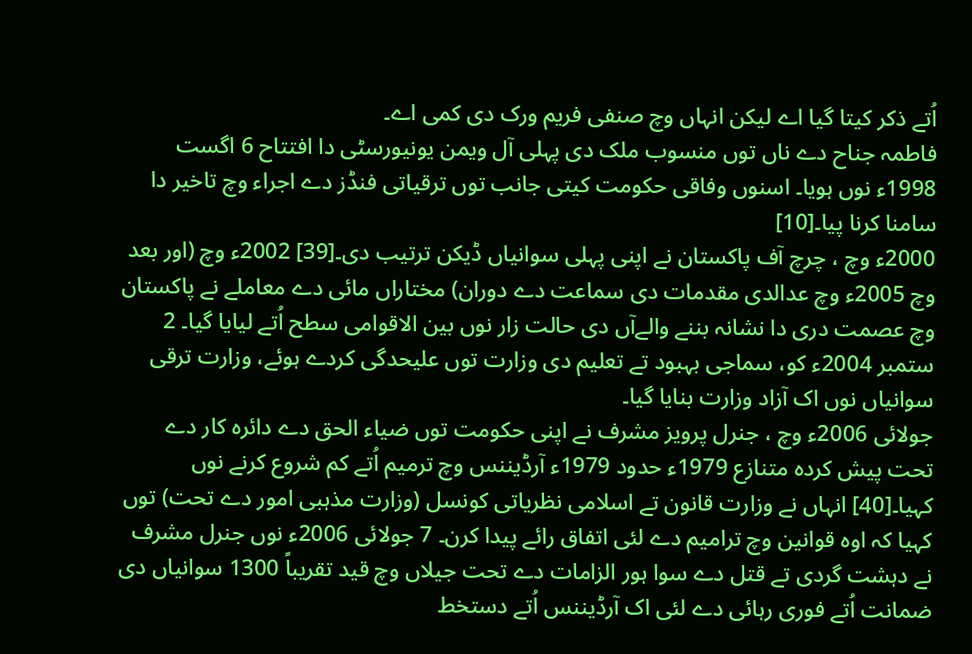اُتے ذکر کيتا گیا اے لیکن انہاں وچ صنفی فریم ورک دی کمی اے۔
فاطمہ جناح دے ناں توں منسوب ملک دی پہلی آل ویمن یونیورسٹی دا افتتاح 6 اگست 1998ء نوں ہويا۔ اسنوں وفاقی حکومت کیتی جانب توں ترقیاتی فنڈز دے اجراء وچ تاخیر دا سامنا کرنا پيا۔[10]
2000ء وچ ، چرچ آف پاکستان نے اپنی پہلی سوانیاں ڈیکن ترتیب دی۔[39] 2002ء وچ (اور بعد وچ 2005ء وچ عدالدی مقدمات دی سماعت دے دوران) مختاراں مائی دے معاملے نے پاکستان وچ عصمت دری دا نشانہ بننے والےآں دی حالت زار نوں بین الاقوامی سطح اُتے لیایا گیا۔ 2 ستمبر 2004ء کو، سماجی بہبود تے تعلیم دی وزارت توں علیحدگی کردے ہوئے، وزارت ترقی سوانیاں نوں اک آزاد وزارت بنایا گیا۔
جولائی 2006ء وچ ، جنرل پرویز مشرف نے اپنی حکومت توں ضیاء الحق دے دائرہ کار دے تحت پیش کردہ متنازع 1979ء حدود 1979ء آرڈیننس وچ ترمیم اُتے کم شروع کرنے نوں کہیا۔[40] انہاں نے وزارت قانون تے اسلامی نظریاتی کونسل (وزارت مذہبی امور دے تحت) توں کہیا کہ اوہ قوانین وچ ترامیم دے لئی اتفاق رائے پیدا کرن۔ 7 جولائی 2006ء نوں جنرل مشرف نے دہشت گردی تے قتل دے سوا ہور الزامات دے تحت جیلاں وچ قید تقریباً 1300 سوانیاں دی ضمانت اُتے فوری رہائی دے لئی اک آرڈیننس اُتے دستخط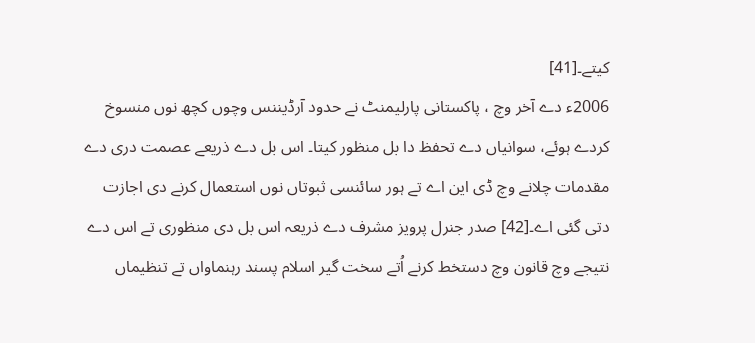کیتے۔[41]
2006ء دے آخر وچ ، پاکستانی پارلیمنٹ نے حدود آرڈیننس وچوں کچھ نوں منسوخ کردے ہوئے، سوانیاں دے تحفظ دا بل منظور کيتا۔ اس بل دے ذریعے عصمت دری دے مقدمات چلانے وچ ڈی این اے تے ہور سائنسی ثبوتاں نوں استعمال کرنے دی اجازت دتی گئی اے۔[42] صدر جنرل پرویز مشرف دے ذریعہ اس بل دی منظوری تے اس دے نتیجے وچ قانون وچ دستخط کرنے اُتے سخت گیر اسلام پسند رہنماواں تے تنظیماں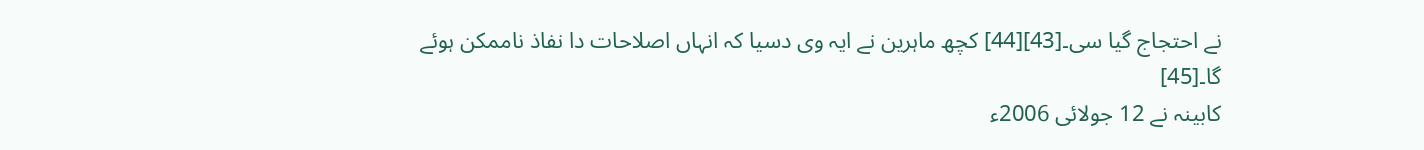نے احتجاج گیا سی۔[43][44] کچھ ماہرین نے ایہ وی دسیا کہ انہاں اصلاحات دا نفاذ ناممکن ہوئے گا۔[45]
کابینہ نے 12 جولائی 2006ء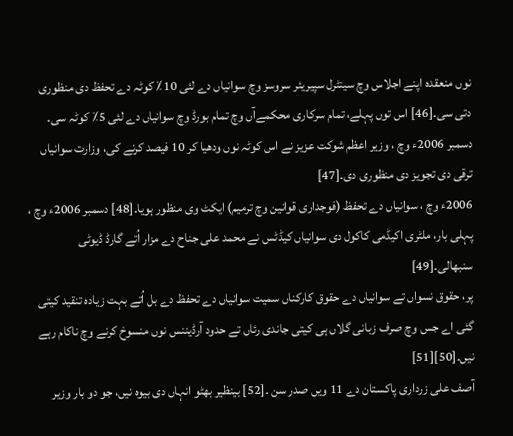نوں منعقدہ اپنے اجلاس وچ سینٹرل سپیریئر سروسز وچ سوانیاں دے لئی 10٪ کوٹہ دے تحفظ دی منظوری دتی سی۔[46] اس توں پہلے، تمام سرکاری محکمےآں وچ تمام بورڈ وچ سوانیاں دے لئی 5٪ کوٹہ سی۔ دسمبر 2006ء وچ ، وزیر اعظم شوکت عزیز نے اس کوٹہ نوں ودھیا کر 10 فیصد کرنے کی، وزارت سوانیاں ترقی دی تجویز دی منظوری دی۔[47]
2006ء وچ ، سوانیاں دے تحفظ (فوجداری قوانین وچ ترمیم) ایکٹ وی منظور ہويا۔[48] دسمبر 2006ء وچ ، پہلی بار، ملٹری اکیڈمی کاکول دی سوانیاں کیڈٹس نے محمد علی جناح دے مزار اُتے گارڈ ڈیوٹی سنبھالی۔[49]
پر، حقوق نسواں تے سوانیاں دے حقوق کارکناں سمیت سوانیاں دے تحفظ دے بل اُتے بہت زیادہ تنقید کيتی گئی اے جس وچ صرف زبانی گلاں ہی کيتی جاندی رئاں تے حدود آرڈیننس نوں منسوخ کرنے وچ ناکام رہے نيں۔[50][51]
آصف علی زرداری پاکستان دے 11 ويں صدر سن ۔[52] بینظیر بھٹو انہاں دی بیوہ نيں، جو دو بار وزیر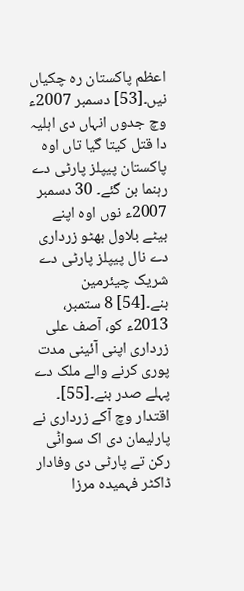اعظم پاکستان رہ چکياں نيں۔[53] دسمبر 2007ء وچ جدوں انہاں دی اہلیہ دا قتل کيتا گیا تاں اوہ پاکستان پیپلز پارٹی دے رہنما بن گئے۔ 30 دسمبر 2007ء نوں اوہ اپنے بیٹے بلاول بھٹو زرداری دے نال پیپلز پارٹی دے شریک چیئرمین بنے۔[54] 8 ستمبر، 2013ء کو، آصف علی زرداری اپنی آئینی مدت پوری کرنے والے ملک دے پہلے صدر بنے۔[55]۔
اقتدار وچ آکے زرداری نے پارلیمان دی اک سواݨی رکن تے پارٹی دی وفادار ڈاکٹر فہمیدہ مرزا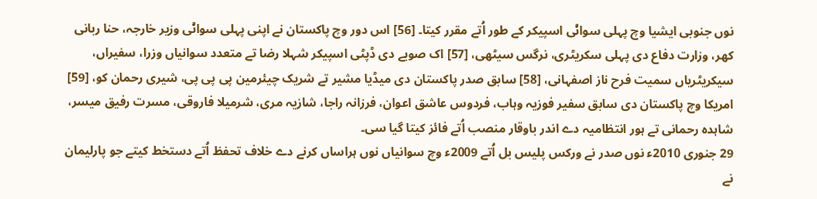نوں جنوبی ایشیا وچ پہلی سواݨی اسپیکر کے طور اُتے مقرر کيتا۔ [56] اس دور وچ پاکستان نے اپنی پہلی سواݨی وزیر خارجہ، حنا ربانی کھر، وزارت دفاع دی پہلی سکریٹری، نرگس سیٹھی، [57] اک صوبے دی ڈپٹی اسپیکر شہلا رضا تے متعدد سوانیاں وزرا، سفیراں، سیکریٹریاں سمیت فرح ناز اصفہانی، [58] سابق صدر پاکستان دی میڈیا مشیر تے شریک چیئرمین پی پی پی، شیری رحمان کو، [59] امریکا وچ پاکستان دی سابق سفیر فوزیہ وہاب، فردوس عاشق اعوان، فرزانہ راجا، شازیہ مری، شرمیلا فاروقی، مسرت رفیق میسر، شاہدہ رحمانی تے ہور انتظامیہ دے اندر باوقار منصب اُتے فائز کيتا گیا سی۔
29 جنوری 2010ء نوں صدر نے ورکس پلیس بل اُتے 2009ء وچ سوانیاں نوں ہراساں کرنے دے خلاف تحفظ اُتے دستخط کیتے جو پارلیمان نے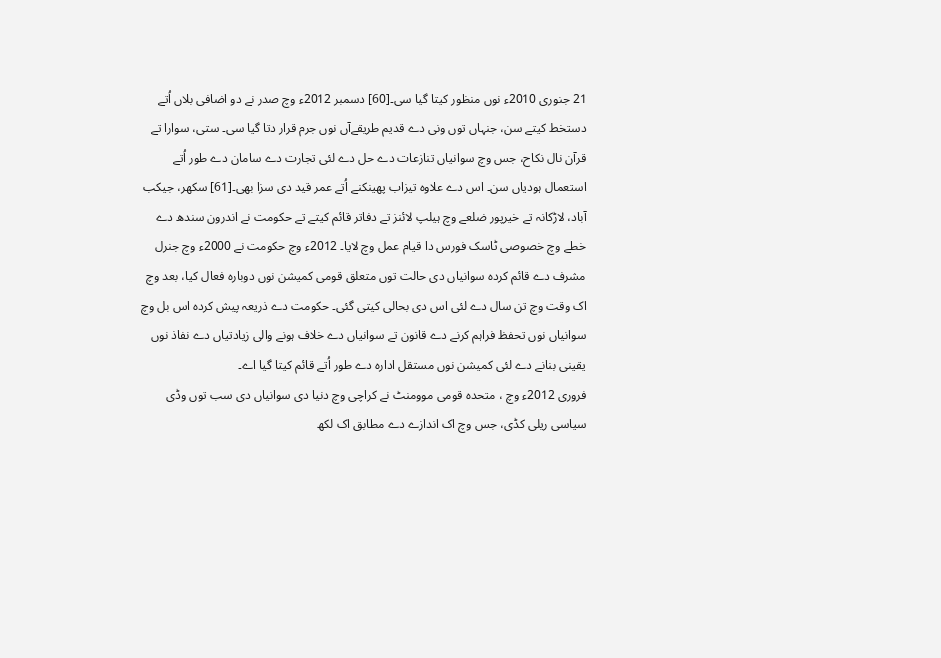21 جنوری 2010ء نوں منظور کيتا گیا سی۔[60] دسمبر 2012ء وچ صدر نے دو اضافی بلاں اُتے دستخط کیتے سن، جنہاں توں ونی دے قدیم طریقےآں نوں جرم قرار دتا گیا سی۔ ستی، سوارا تے قرآن نال نکاح، جس وچ سوانیاں تنازعات دے حل دے لئی تجارت دے سامان دے طور اُتے استعمال ہودیاں سن۔ اس دے علاوہ تیزاب پھینکنے اُتے عمر قید دی سزا بھی۔[61] سکھر، جیکب آباد، لاڑکانہ تے خیرپور ضلعے وچ ہیلپ لائنز تے دفاتر قائم کیتے تے حکومت نے اندرون سندھ دے خطے وچ خصوصی ٹاسک فورس دا قیام عمل وچ لایا۔ 2012ء وچ حکومت نے 2000ء وچ جنرل مشرف دے قائم کردہ سوانیاں دی حالت توں متعلق قومی کمیشن نوں دوبارہ فعال کیا، بعد وچ اک وقت وچ تن سال دے لئی اس دی بحالی کيتی گئی۔ حکومت دے ذریعہ پیش کردہ اس بل وچ سوانیاں نوں تحفظ فراہم کرنے دے قانون تے سوانیاں دے خلاف ہونے والی زیادتیاں دے نفاذ نوں یقینی بنانے دے لئی کمیشن نوں مستقل ادارہ دے طور اُتے قائم کيتا گیا اے۔
فروری 2012ء وچ ، متحدہ قومی موومنٹ نے کراچی وچ دنیا دی سوانیاں دی سب توں وڈی سیاسی ریلی کڈی، جس وچ اک اندازے دے مطابق اک لکھ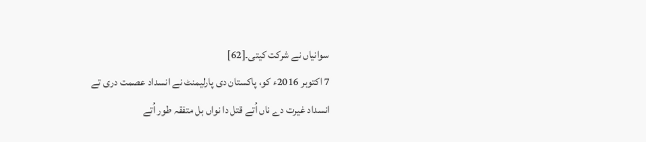سوانیاں نے شرکت کيتی۔[62]
7 اکتوبر 2016ء کو، پاکستان دی پارلیمنٹ نے انسداد عصمت دری تے انسداد غیرت دے ناں اُتے قتل دا نواں بل متفقہ طور اُتے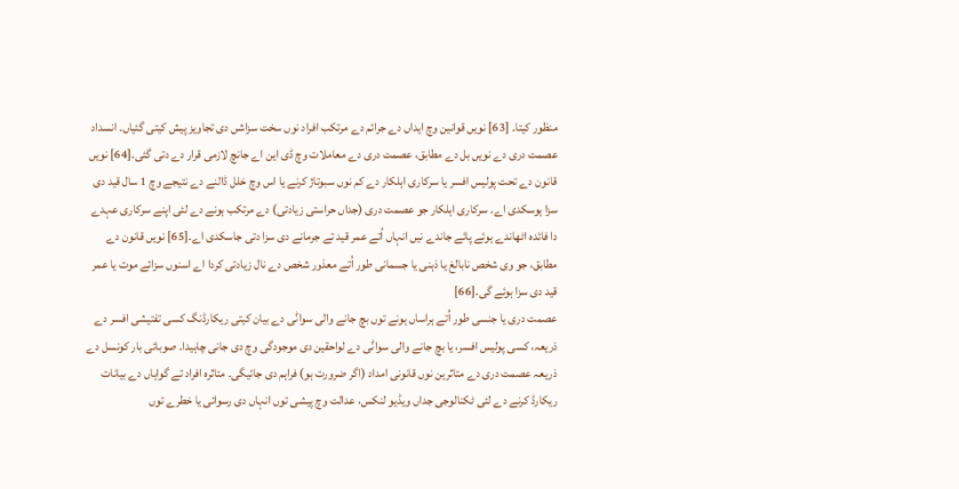منظور کيتا۔ [63] نويں قوانین وچ ایداں دے جرائم دے مرتکب افراد نوں سخت سزاشں دی تجاویز پیش کيتی گئياں۔ انسداد عصمت دری دے نويں بل دے مطابق، عصمت دری دے معاملات وچ ڈی این اے جانچ لازمی قرار دے دتی گئی۔[64] نويں قانون دے تحت پولیس افسر یا سرکاری اہلکار دے کم نوں سبوتاژ کرنے یا اس وچ خلل ڈالنے دے نتیجے وچ 1 سال قید دی سزا ہوسکدی اے۔ سرکاری اہلکار جو عصمت دری (جداں حراستی زیادتی) دے مرتکب ہونے دے لئی اپنے سرکاری عہدے دا فائدہ اٹھاندے ہوئے پائے جاندے نيں انہاں اُتے عمر قید تے جرمانے دی سزا دتی جاسکدی اے۔[65] نويں قانون دے مطابق، جو وی شخص نابالغ یا ذہنی یا جسمانی طور اُتے معذور شخص دے نال زیادتی کردا اے اسنوں سزائے موت یا عمر قید دی سزا ہوئے گی۔[66]
عصمت دری یا جنسی طور اُتے ہراساں ہونے توں بچ جانے والی سواݨی دے بیان کيتی ریکارڈنگ کسی تفتیشی افسر دے ذریعہ، کسی پولیس افسر، یا بچ جانے والی سواݨی دے لواحقین دی موجودگی وچ دی جانی چاہیدا۔ صوبائی بار کونسل دے ذریعہ عصمت دری دے متاثرین نوں قانونی امداد (اگر ضرورت ہو) فراہم دی جائیگی۔ متاثرہ افراد تے گواہاں دے بیانات ریکارڈ کرنے دے لئی ٹکنالوجی جداں ویڈیو لنکس، عدالت وچ پیشی توں انہاں دی رسوائی یا خطرے توں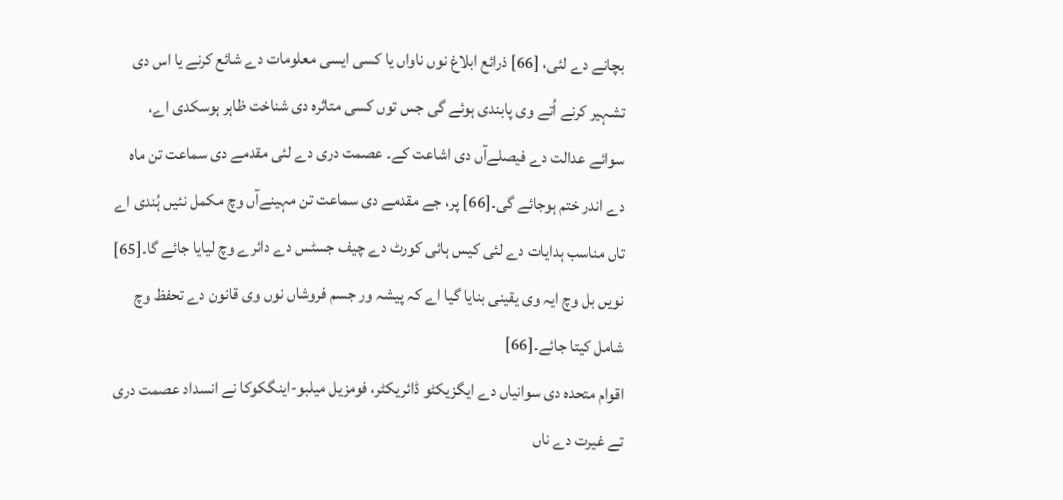بچانے دے لئی، [66] ذرائع ابلاغ نوں ناواں یا کسی ایسی معلومات دے شائع کرنے یا اس دی تشہیر کرنے اُتے وی پابندی ہوئے گی جس توں کسی متاثرہ دی شناخت ظاہر ہوسکدی اے، سوائے عدالت دے فیصلےآں دی اشاعت کے۔ عصمت دری دے لئی مقدمے دی سماعت تن ماہ دے اندر ختم ہوجائے گی۔[66] پر، جے مقدمے دی سماعت تن مہینےآں وچ مکمل نئيں ہُندی اے تاں مناسب ہدایات دے لئی کیس ہائی کورٹ دے چیف جسٹس دے دائرے وچ لیایا جائے گا۔[65] نويں بل وچ ایہ وی یقینی بنایا گیا اے کہ پیشہ ور جسم فروشاں نوں وی قانون دے تحفظ وچ شامل کيتا جائے۔[66]
اقوام متحدہ دی سوانیاں دے ایگزیکٹو ڈائریکٹر، فومزیل میلبو-اینگکوکا نے انسداد عصمت دری تے غیرت دے ناں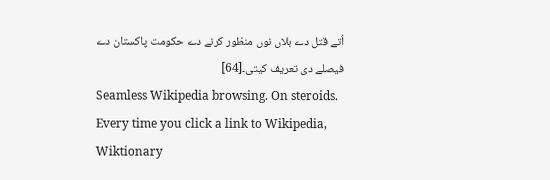اُتے قتل دے بلاں نوں منظور کرنے دے حکومت پاکستان دے فیصلے دی تعریف کيتی۔[64]
Seamless Wikipedia browsing. On steroids.
Every time you click a link to Wikipedia, Wiktionary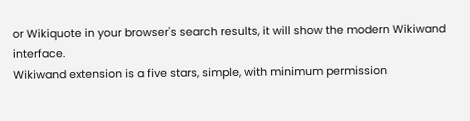or Wikiquote in your browser's search results, it will show the modern Wikiwand interface.
Wikiwand extension is a five stars, simple, with minimum permission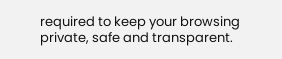required to keep your browsing private, safe and transparent.